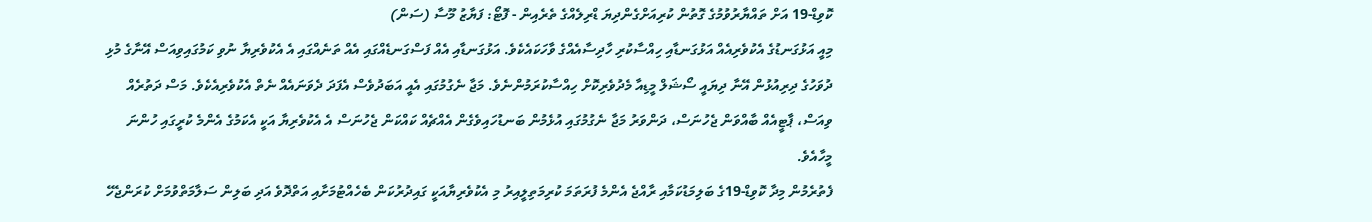ކޮވިޑް-19 އަށް ތައްޔާރުވުމުގެ ގޮތުން ކުރިއަށްގެންދިޔަ ޑްރިލެއްގެ ތެރެއިން - ފޮޓޯ: ފަޔާޒު މޫސާ (ސަން)
މިއީ އަޅުގަނޑުގެ އެކުވެރިއެއް އަޅުގަނޑާއި ހިއްސާކުރި ހާދިސާއެއްގެ ވާހަކައެކެވެ. އަޅުގަނޑާއި އެއް ފަސްގަނޑެއްގައި އެއް ތަނެއްގައި އެ އެކުވެރިޔާ ނުވި ކަމުގައިވިއަސް އޭނާގެ މުޅި ދުވަހުގެ ދިރިއުޅުން އޭނާ ދިޔައީ ސޯޝަލް މީޑިއާ މެދުވެރިކޮށް ހިއްސާކުރަމުންނެވެ. މަޖާ ނެގުމުގައި އެއީ އަބަދުވެސް އެފަދަ ދެވަނައެއް ނެތް އެކުވެރިއެކެވެ. މަސް ދަތުރެއް ވިއަސް، ޕާޓީއެއް ބާއްވަން ޖެހުނަސް، ދަންވަރު މަޖާ ނެގުމުގައި އުޅެމުން ބަނޑުހައިވެގެން އެއްޗެއް ކައްކަން ޖެހުނަސް އެ އެކުވެރިޔާ އަކީ އެކަމުގެ އެންމެ ކުރީގައި ހުންނަ މީހާއެވެ.
ފެތުރެމުން މިދާ ކޮވިޑް-19ގެ ބަލިމަޑުކަމާއި ރާއްޖެ އެންމެ ފުރަތަމަ ކުރިމަތިލީއިރު މި އެކުވެރިޔާއަކީ ގައިދުރުކަން ބެހެއްޓުމަށާއި އަތްދޮވެ އަދި ބަލިން ސަލާމަތްވުމަށް ކުރަންޖެހޭ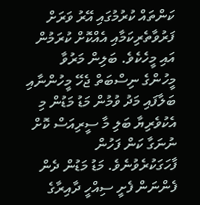ކަންތައް ކުރުމުގައި އޭރު ވަރަށް ފަރުވާތެރިކަމާއި އެއްކޮށް ކުރަމުން އައި މީހެކެވެ. ބަލިން މަރުވާ މީހުންގެ ނިސްބަތް ޖެހޭ މީހުންނާއި ބަލާފައި މަދު ވުމުން މަޑު މަޑުން މި އެކުވެރިޔާ ބަލި މާ ސީރިއަސް ކޮށް ނުނަގާ ކަން ފަހުން ފާހަގަކުރެވުނެވެ. މަޑު މަޑުން ދެން ފެންނަން ފެށީ ސިއްހީ ދާއިރާގެ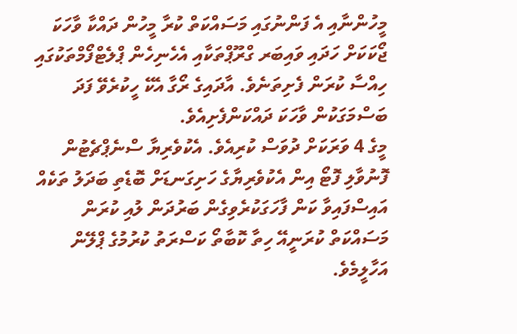މީހުންނާއި އެ ފަންނުގައި މަސައްކަތް ކުރާ މީހުން ދައްކާ ވާހަކަ ޖޯކަކަށް ހަދައި ވައިބަރ ގްރޫޕްތަކާއި އެހެނިހެން ޕްލެޓްފޯމްތަކުގައި ހިއްސާ ކުރަން ފެށިތަނެވެ. އާދައިގެ ރޯގާ އެކޭ ހީކުރެވޭ ފަދަ ބަސްމަގަކުން ވާހަކަ ދައްކަންފެށިއެވެ.
މީގެ 4 ވަރަކަށް ދުވަސް ކުރިއެވެ. އެކުވެރިޔާ ސްނެޕްޗެޓުން ފޮނުވާލި ފޮޓޯ އިން އެކުވެރިޔާގެ ހަށިގަނޑަށް ބޮޑެތި ބަދަލު ތަކެއް އައިސްފައިވާ ކަން ފާހަގަކުރެވިގެން ބަރުދަން ލުއި ކުރަން މަސައްކަތް ކުރަނީއޭ ހިތާ ކޮބާތޯ ކަސްރަތު ކުރުމުގެ ޕްލޭން އަހާލީމެވެ.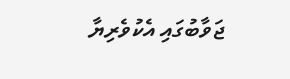ޖަވާބުގައި އެކުވެރިޔާ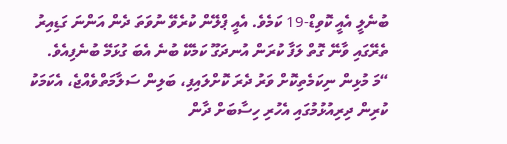ބުނެލީ އެއީ ކޮވިޑް-19 ކަމެވެ. އެއީ ޕްލޭން ކުރެވޭ ނުވަތަ ދެން އަންނަ ގަޑިއިރު ތެރޭގައި ވާނޭ ގޮތް ލަފާ ކުރަން އުނދަގޫ ކަމެކޭ ބުނެ އެބަ ގުޅަމޭ ބުނެފިއެވެ.
“މަ މުޅިން ނިކަމެތިކޮށް ވަރު ދެރަ ކޮށްލައިފި، ބަލިން ސަލާމަތްވެއްޖެ، އެކަމަކު ކުރިން ދިރިއުޅުމުގައި އެހުރި ހިސާބަށް ދާން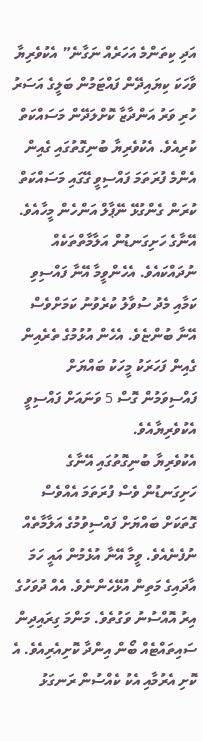އަދި ކިތަންމެ އަހަރެއް ނަގާނެ” އެކުވެރިޔާ ވާހަކަ ކިޔައިދޭން ފައްޓަމުން ބަލީގެ އަސަރު ހުރި ވަރު އަންދާޒާ ކޮށްލަދޭން މަސައްކަތް ކުރިއެވެ. އެކުވެރިޔާ ބުނިގޮތުގައި ގެއިން އެންމެ ފުރަތަމަ ފައްސިވީ ގޭގައި މަސައްކަތް ކުރަން ގެންގުޅޭ ނޭޕާލް އަންހެން މީހާއެވެ. އޭނާގެ ހަށިގަނޑުން އަލާމާތްތަކެއް ނުދައްކައެވެ. އެހެންވީމާ އޭނާ ފައްސިވި ކަމާއި މެދު ސުވާލު ކުރެވުނު ކަމަށްވެސް އޭނާ ބުންޏެވެ. އެހެން އުޅުމުގެ ތެރެއިން ގެއިން ފަހަރަކު މީހަކު ބައްޔަށް ފައްސިވަމުން ގޮސް 5 ވަނައަށް ފައްސިވީ އެކުވެރިޔާއެވެ.
އެކުވެރިޔާ ބުނިގޮތުގައި އޭނާގެ ހަށިގަނޑުން ވެސް ފުރަތަމަ އެއްވެސް ގޮތަކަށް ބައްޔަށް ފައްސިވުމުގެ އަލާމާތެއް ނުފެނެއެވެ. ވީމާ އޭނާ އުޅެމުން އައީ ހަމަ އާދައިގެ މަތިން އުޅޭހެންނެވެ. އެއް ދުވަހުގެ އިރު އޮއްސުނު ވަގުތެވެ. މަންމަ ގިރައިދިން ސައިތައްޓެއް ބޯން އިންދާ ކޮށިއެރިއެވެ. އެ ކޮށި އެރުމާއި އެކު ކެއްސުން ރަނގަޅު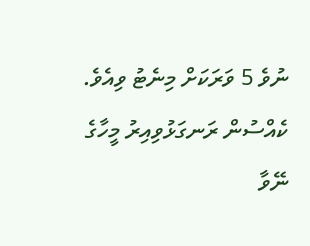ނުވެ 5 ވަރަކަށް މިނެޓު ވިއެވެ. ކެއްސުން ރަނގަޅުވިއިރު މީހާގެ ނޭވާ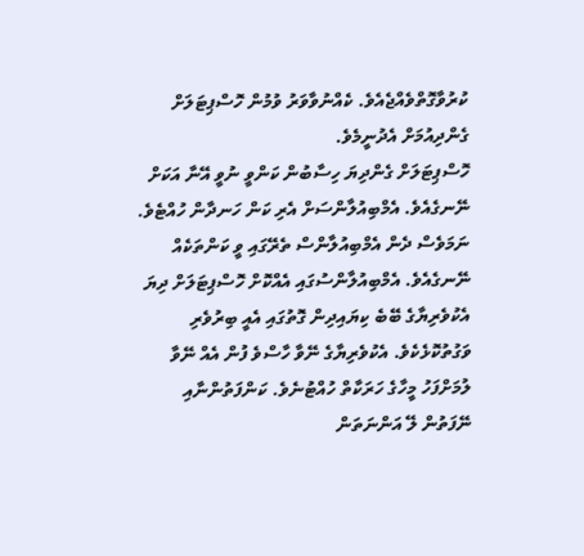ކުރުވާގޮތްވެއްޖެއެވެ. ކެއްނުވާވަރު ވުމުން ހޮސްޕިޓަލަށް ގެންދިއުމަށް އެދުނީމެވެ.
ހޮސްޕިޓަލަށް ގެންދިޔަ ހިސާބުން ކަންވީ ނުވީ އޭނާ އަކަށް ނޭނގެއެވެ. އެމްބިއުލާންސަށް އެރި ކަން ހަނދާން ހުއްޓެވެ. ނަމަވެސް ދެން އެމްބިއުލާންސް ތެރޭގައި ވީ ކަންތަކެއް ނޭނގެއެވެ. އެމްބިއުލާންސުގައި އެއްކޮށް ހޮސްޕިޓަލަށް ދިޔަ އެކުވެރިޔާގެ ބޭބެ ކިޔައިދިން ގޮތުގައި އެއީ ބިރުވެރި ވަގުތުކޮޅެކެވެ. އެކުވެރިޔާގެ ނޭވާ ހާސްވެ ފުން އެއް ނޭވާ ލުމަށްފަހު މީހާގެ ހަރަކާތް ހުއްޓުނެވެ. ކަންފަތުންނާއި ނޭފަތުން ލޭ އަންނަތަން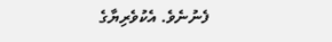ފެނުނެވެ. އެކުވެރިޔާގެ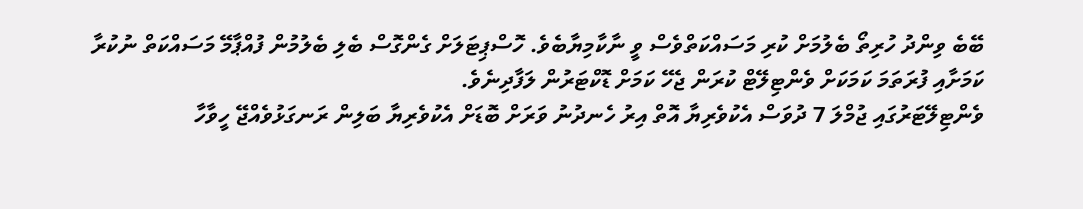ބޭބެ ވިންދު ހުރިތޯ ބެލުމަށް ކުރި މަސައްކަތްވެސް ވީ ނާކާމިޔާބެވެ. ހޮސްޕިޓަލަށް ގެންގޮސް ބެލި ބެލުމުން ފުއްޕާމޭ މަސައްކަތް ނުކުރާ ކަމަށާއި ފުރަތަމަ ކަމަކަށް ވެންޓިލޭޓް ކުރަން ޖެހޭ ކަމަށް ޑޮކްޓަރުން ލަފާދިނެވެ.
ވެންޓިލޭޓަރުގައި ޖުމްލަ 7 ދުވަސް އެކުވެރިޔާ އޮތް އިރު ހެނދުނު ވަރަށް ބޮޑަށް އެކުވެރިޔާ ބަލިން ރަނގަޅުވެއްޖޭ ހީވާހާ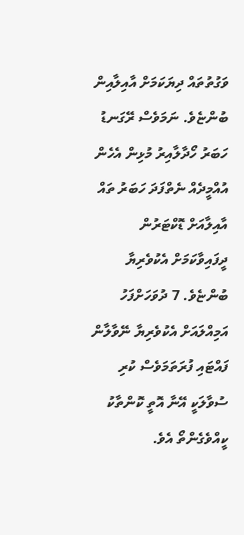ވަގުތުތައް ދިޔަކަމަށް އާއިލާއިން ބުންޏެވެ. ނަމަވެސް ރޭގަނޑު ހަބަރު ހޯދާލާއިރު މުޅިން އެހެން އުއްމީދެއް ނެތްފަދަ ހަބަރު ތައް އާއިލާއަށް ޑޮކްޓަރުން ދީފައިވާކަމަށް އެކުވެރިޔާ ބުންޏެވެ. 7 ދުވަހަށްފަހު އަމިއްލައަށް އެކުވެރިޔާ ނޭވާލާން ފައްޓައި ފުރަތަމަވެސް ކުރި ސުވާލަކީ އޭނާ އޮތީ ކޮންތާކު ކީއްވެގެންތޯ އެވެ.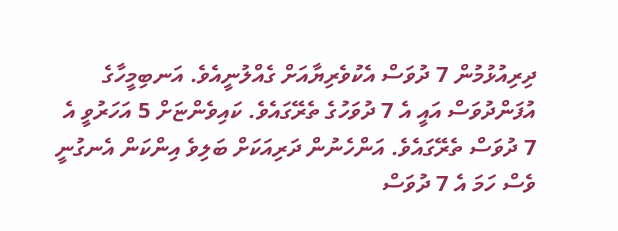ދިރިއުޅުމުން 7 ދުވަސް އެކުވެރިޔާއަށް ގެއްލުނީއެވެ. އަނބިމީހާގެ އުފަންދުވަސް އައީ އެ 7 ދުވަހުގެ ތެރޭގައެވެ. ކައިވެންޏަށް 5 އަހަރުވީ އެ 7 ދުވަސް ތެރޭގައެވެ. އަންހެނުން ދަރިއަކަށް ބަލިވެ އިންކަން އެނގުނީ ވެސް ހަމަ އެ 7 ދުވަސް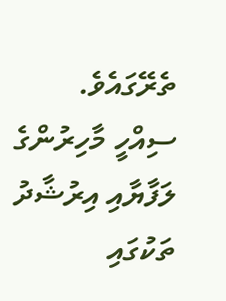ތެރޭގައެވެ.
ސިއްހީ މާހިރުންގެ ލަފާޔާއި އިރުޝާދު ތަކުގައި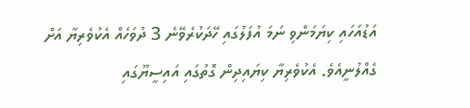އަޑުއަހައި ކިޔަމަންވި ނަމަ އުފަލުގައި ހޭދަކުރެވޭނެ 3 ދުވަހެއް އެކުވެރިޔާ އަށް ގެއްލުނީއެވެ. އެކުވެރިޔާ ކިޔައިދިން ގޮތުގައި އައިސީޔޫގައި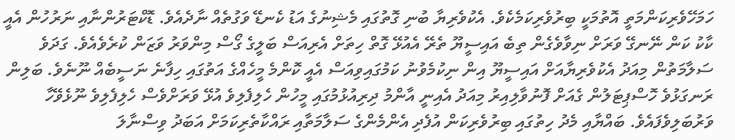ހަމަހޭވެރިކަންމަތީ އޮތުމަކީ ބިރުވެރިކަމެކެވެ. އެކުވެރިޔާ ބުނި ގޮތުގައި މެޝިނުގެ އަޑު ކެނޑޭ ވަގުތެއް ނާދެއެވެ. ޑޮކްޓަރުންނާއި ނަރުހުން އެއީ ކާކު ކަން ނޭނގޭ ވަރަށް ނިވާވެގެން ތިބެ އައިސީޔޫ ތެރޭ އެއުޅޭ ގޮތް ހިތަށް އެރިއަސް ބަލީގެ ގޯސް މިންވަރު ވަޒަން ކުރެވެއެވެ. ގަދަވެ ސަލާމަތުން މިއަދު އެކުވެރިޔާއަށް އައިސީޔޫ އިން ނިކުމެވުނު ކަމުގައިވިއަސް އެއީ ކޮންމެ މީހެއްގެ އަތުގައި ހިފާނެ ނަސީބެއް ނޫނެވެ. ބަލިން ރަނގަޅުވެ ހޮސްޕިޓަލުން ގެއަށް ފޮނުވާލިއިރު މިއަދު އެއިނީ އާންމު ދިރިއުޅުމުގައި މީހުން ހެލިފެލިވެ އުޅޭ ވަރަށްވެސް ހެލިފެލިވެ ނޫޅެވޭހާ ވަރުބަލިވެފައެވެ. ބައްޔާއި މެދު ހިތުގައި ބިރުވެރިކަން އުފެދި އެންމެންގެ ސަލާމަތާއި ރައްކާތެރިކަމަށް އަބަދު ވިސްނާލަ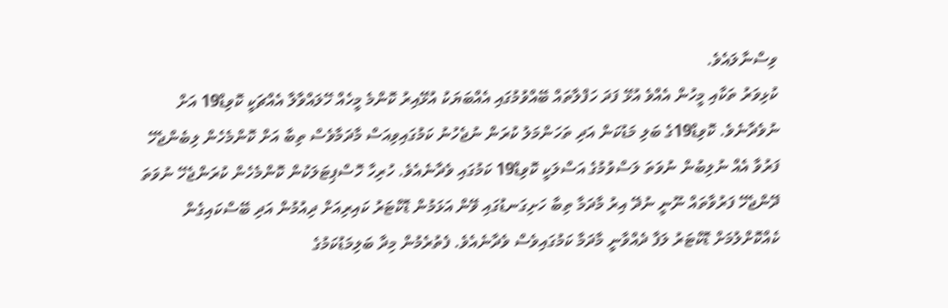ވިސްނާލައެވެ.
ކުޅިވަރު ތަކާއި މީހުން އެއްވެ އުޅޭ ފަދަ ހަފްލާތައް ބޭއްވުމުގައި އެއްބަޔަކު އުޅޭއިރު ކޮންމެ މީހެއް ހޭލައްވާލާ އެއްޗަކީ ކޮވިޑް19 އަށް ނުވެދާނެވެ. ކޮވިޑް19ގެ ބަލި މަޑުކަން އަދި ތަހަންމަލު ކުރަން ނުޖެހުނު ކަމުގައިވިއަސް މާދަމާވެސް ތިބާ އަށް ކޮންމެހެން ލިބެންޖެހޭ ފަރުވާ އެއް ނުލިބުން ނުވަތަ ލަސްވުމުގެ އަސްލަކީ ކޮވިޑް19 ކަމުގައި ވެދާނެއެވެ. ހުރިހާ ހޮސްޕިޓަލަކުން ކޮންމެހެން ކުރަންޖެހޭ ނުވަތަ ދޭންޖެހޭ ފަރުވާތައް ނޫނީ ނުދޭ އިރު މާދަމާ ތިބާ ހަށިގަނޑުގައި ވޭން އަޅަމުން ޑޮކްޓަރު ކައިރިއަށް ދިއުމުން އަދި ބޭސްކައިގެން ކެއްކޮށްލުމަށް ޑޮކްޓަރު ލަފާ ދެއްވާނީ މާދަމާ ކަމުގައިވެސް ވެދާނެއެވެ. ފެތުރެމުން މިދާ ބަލިމަޑުކަމުގެ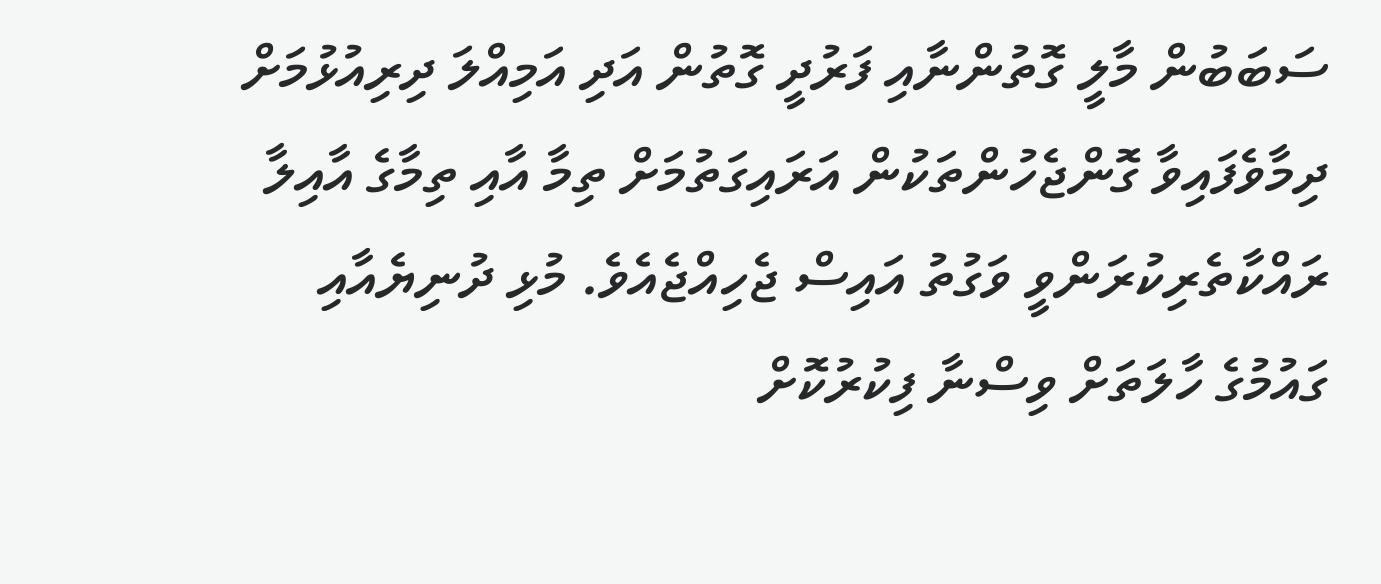ސަބަބުން މާލީ ގޮތުންނާއި ފަރުދީ ގޮތުން އަދި އަމިއްލަ ދިރިއުޅުމަށް ދިމާވެފައިވާ ގޮންޖެހުންތަކުން އަރައިގަތުމަށް ތިމާ އާއި ތިމާގެ އާއިލާ ރައްކާތެރިކުރަންވީ ވަގުތު އައިސް ޖެހިއްޖެއެވެ. މުޅި ދުނިޔެއާއި ގައުމުގެ ހާލަތަށް ވިސްނާ ފިކުރުކޮށް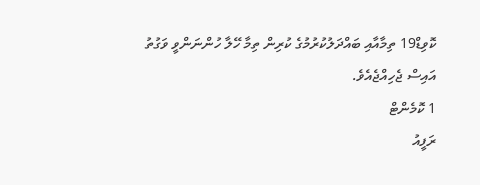ކޮވިޑް19 ތިމާއާއި ބައްދަލުކުރުމުގެ ކުރިން ތިމާ ހޭލާ ހުންނަންވީ ވަގުތު އައިސް ޖެހިއްޖެއެވެ.
1 ކޮމެންޓް
ރަފީއު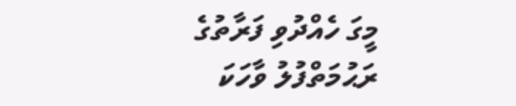މީގަ ހެއްދުވި ފަރާތުގެ ރަޙުމަތްފުލު ވާހަކަ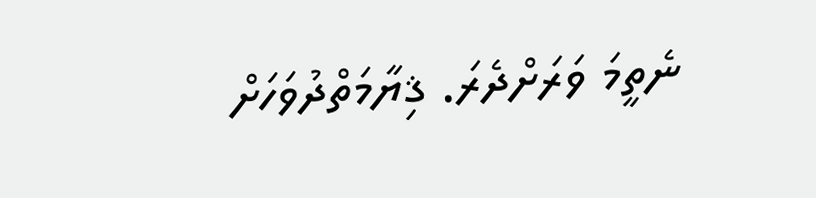ނެތީމަ ވަރަށްދެރަ. ޤިޔާމަތްދުވަހަށް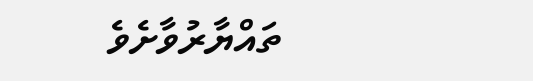ތައްޔާރުވާށެވެ